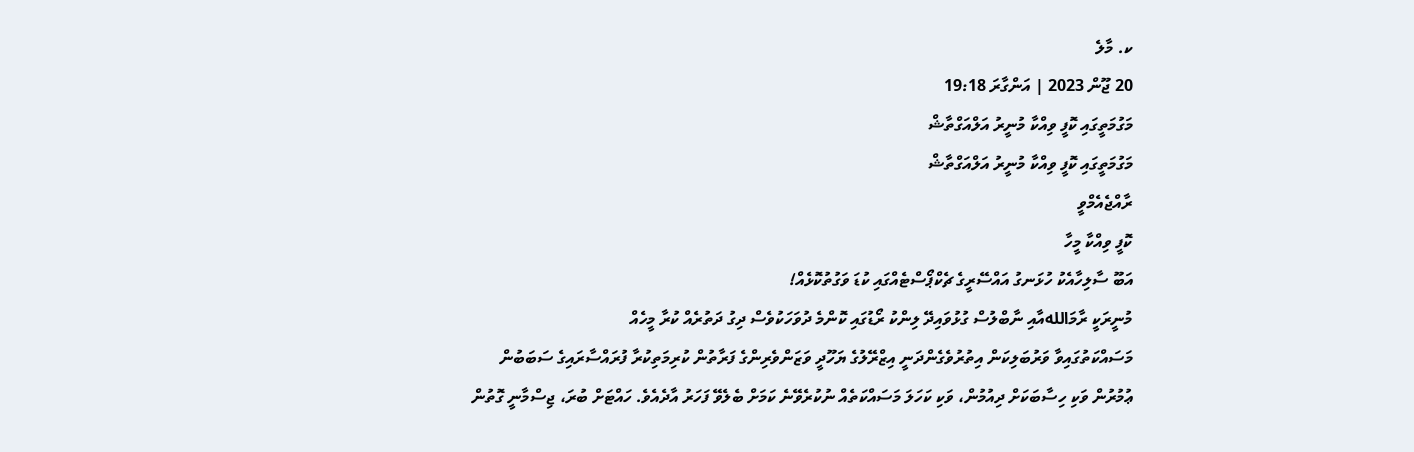ކ. މާލެ
20 ޖޫން 2023 | އަންގާރަ 19:18
މަގުމަތީގައި ކޮފީ ވިއްކާ މުނީރު އަލްއަގްތާޝް
މަގުމަތީގައި ކޮފީ ވިއްކާ މުނީރު އަލްއަގްތާޝް
ރާއްޖެއެމްވީ
ކޮފީ ވިއްކާ މީހާ
އަބޫ ސާލިހާއެކު ހުޅަނގު އައްސޭރީގެ ޗެކްޕޯސްޓެއްގައި ކުޑަ ވަގުތުކޮޅެއް!
މުނީރަކީ ރާމަاللهއާއި ނާބްލުސް ގުޅުވައިދޭ ލިންކު ރޯޑުގައި ކޮންމެ ދުވަހަކުވެސް ދިގު ދަތުރެއް ކުރާ މީހެއް
މަސައްކަތުގައިވާ ވަރުބަލިކަން އިތުރުވެގެންދަނީ އިޒްރޭލުގެ ޔަހޫދީ ވަޒަންވެރިންގެ ފަރާތުން ކުރިމަތިކުރާ ފުރައްސާރައިގެ ސަބަބުން
ޢުމުރުން ވަކި ހިސާބަކަށް ދިއުމުން، ވަކި ކަހަލަ މަސައްކަތެއް ނުކުރެވޭނެ ކަމަށް ބެލެވޭ ފަހަރު އާދެއެވެ. ހައްޓަށް ބުރަ، ޖިސްމާނީ ގޮތުން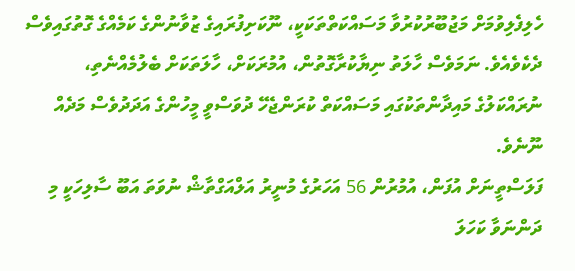ހެލިފެލިވުމަށް މަޖުބޫރުކުރުވާ މަސައްކަތްތަކަކީ، ނޫކަށިފުރައިގެ ޒުވާނުންގެ ކަމެއްގެ ގޮތުގައިވެސް ދެކެވެއެވެ. ނަމަވެސް ހާލަތު ނިޔާކުރާގޮތުން، އުމުރަކަށް، ހާލަތަކަށް ބެލުމެއްނެތި، ނުރައްކަލުގެ މައިދާންތަކުގައި މަސައްކަތް ކުރަންޖެހޭ ދުވަސްވީ މީހުންގެ އަދަދުވެސް މަދެއް ނޫނެވެ.
ފަލަސްތީނަށް އުފަން، އުމުރުން 56 އަހަރުގެ މުނީރު އަލްއަގްތާޝް ނުވަތަ އަބޫ ސާލިހަކީ މި ދަންނަވާ ކަހަލަ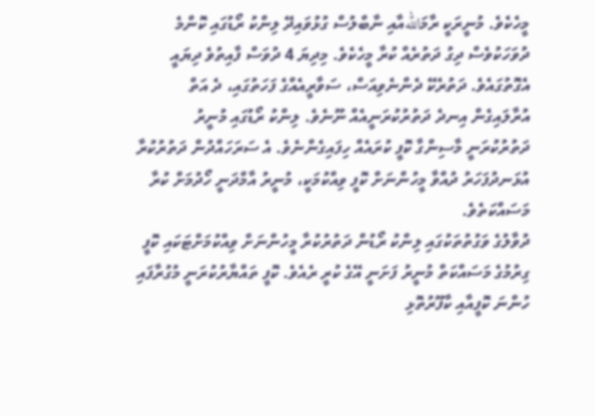މީހެކެވެ. މުނީރަކީ ރާމަاللهއާއި ނާބްލުސް ގުޅުވައިދޭ ލިންކު ރޯޑުގައި ކޮންމެ ދުވަހަކުވެސް ދިގު ދަތުރެއް ކުރާ މީހެކެވެ. މިދިޔަ 4 ދުވަސް ފާއިތުވެ ދިޔައީ އެގޮތުގައެވެ. ދަތުރެކޭ ދެންނެވިއަސް، ސަވާރީއެއްގެ ފަހަތުގައި، ދެ އަތް އުރާލައިގެން އިނދެ ދަތުރުކުރަނީއެއް ނޫނެވެ. ލިންކު ރޯޑުގައި މުނީރު ދަތުރުކުރަނީ މާސިންގާ ކޮފީ ކުރައެއް ހިފައިގެންނެވެ. އެ ސަރަހައްދުން ދަތުރުކުރާ އުޅަނދުފަހަރު ދުއްވާ މީހުންނަށް ކޮފީ ވިއްކުމަކީ، މުނީރު އާމްދަނީ ހޯދުމަށް ކުރާ މަސައްކަތެވެ.
ދުވާލުގެ ވަގުތުތަކުގައި ލިންކު ރޯޑުން ދަތުރުކުރާ މީހުންނަށް ވިއްކުމަށްޓަކައި ކޮފީ ގިރުމުގެ މަސައްކަތް މުނީރު ފަށަނީ އޭގެ ކުރީ ރެއެވެ. ކޮފީ ތައްޔާރުކުރަނީ މުގުރާފައި ހުންނަ ކޮފީއާއި ކާފޫރުތޮޅި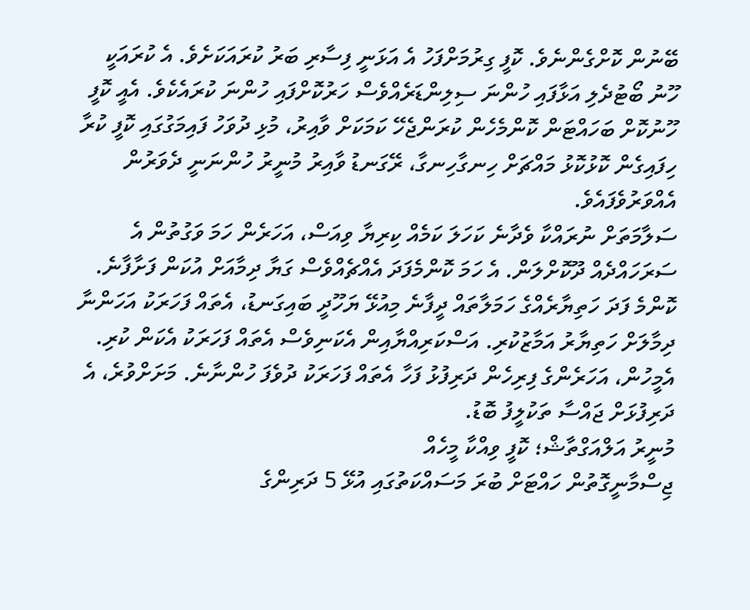ބޭނުން ކޮށްގެންނެވެ. ކޮފީ ގިރުމަށްފަހު އެ އަޅަނީ ފިސާރި ބަރު ކުރައަކަށެވެ. އެ ކުރައަކީ ހޫނު ބޯޓުދެލި އަޅާފައި ހުންނަ ސިލިންޑަރެއްވެސް ހަރުކޮށްފައި ހުންނަ ކުރައެކެވެ. އެއީ ކޮފީ ހޫނުކޮށް ބަހައްޓަން ކޮންމެހެން ކުރަންޖެހޭ ކަމަކަށް ވާއިރު، މުޅި ދުވަހު ފައިމަގުގައި ކޮފީ ކުރާ ހިފައިގެން ކޮޅުކޮޅު މައްޗަށް ހިނގާހިނގާ، ރޭގަނޑު ވާއިރު މުނީރު ހުންނަނީ ދެވަރުން އެއްވަރުވެފައެވެ.
ސަލާމަތަށް ނުރައްކާ ވެދާނެ ކަހަލަ ކަމެއް ކިރިޔާ ވިއަސް، އަހަރެން ހަމަ ވަގުތުން އެ ސަރަހައްދެއް ދޫކޮށްލަން. އެ ހަމަ ކޮންމެފަދަ އެއްޗެއްވެސް ގަޔާ ދިމާއަށް އުކަން ފަށާފާނެ. ކޮންމެ ފަދަ ހަތިޔާރެއްގެ ހަމަލާތައް ދީފާނެ މިއުޅޭ ޔަހޫދީ ބައިގަނޑު، އެތައް ފަހަރަކު އަހަންނާ ދިމާލަށް ހަތިޔާރު އަމާޒުކުރި. އަސްކަރިއްޔާއިން އެކަނިވެސް އެތައް ފަހަރަކު އެކަން ކުރި. އެމީހުން، އަހަރެންގެ ފިރިހެން ދަރިފުޅު ފަހާ އެތައް ފަހަރަކު ދުވެފަ ހުންނާނެ. މަށަށްވުރެ، އެ ދަރިފުޅަށް ޖައްސާ ތަކުލީފު ބޮޑު.
މުނީރު އަލްއަގްތާޝް؛ ކޮފީ ވިއްކާ މީހެއް
ޖިސްމާނީގޮތުން ހައްޓަށް ބުރަ މަސައްކަތުގައި އުޅޭ 5 ދަރިންގެ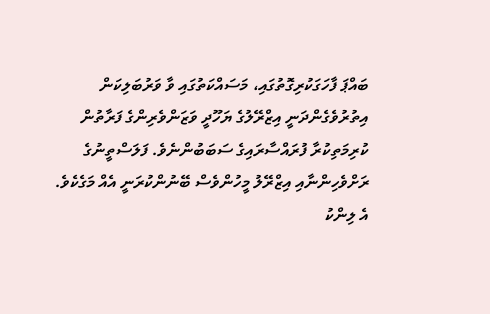ބައްޕަ ފާހަގަކުރިގޮތުގައި، މަސައްކަތުގައި ވާ ވަރުބަލިކަން އިތުރުވެގެންދަނީ އިޒްރޭލުގެ ޔަހޫދީ ވަޒަންވެރިންގެ ފަރާތުން ކުރިމަތިކުރާ ފުރައްސާރައިގެ ސަބަބުންނެވެ. ފަލަސްތީނުގެ ރަށްވެހިންނާއި އިޒްރޭލު މީހުންވެސް ބޭނުންކުރަނީ އެއް މަގެކެވެ. އެ ލިންކު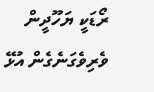ރޯޑަކީ ޔަހޫދީން ވެރިވެގަނެގެން އުޅޭ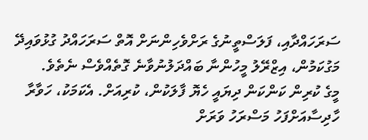ސަރަހައްދާއި، ފަލަސްތީނުގެ ރަށްވެހިންނަށް އޮތް ސަރަހައްދު ގުޅުވައިދޭ މަގުކަމުން، އިޒްރޭލު މީހުންނާ ބައްދަލުނުވާނެ ގޮތެއްވެސް ނެތެވެ.
މީގެ ކުރިން ކަންކަން ދިޔައީ ހެޔޮ ފާލަކުން، ކުރިއަށް. އެކަމަކު، ހަވާރާ ހާދިސާއަށްފަހު މަސްރަހު ވަރަށް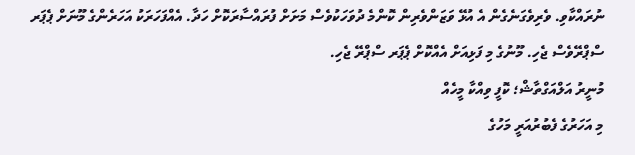ނުރައްކާވި. ވެރިވެގަނެގެން އެ އުޅޭ ވަޒަންވެރިން ކޮންމެ ދުވަހަކުވެސް މަށަށް ފުރައްސާރަކޮށް ހަދާ. އެއްފަހަރަކު އަހަރެންގެ މޫނަށް ޕެޕަރ ސްޕްރޭވެސް ޖެހި. މޫނުގެ މި ފަޅިއަށް އެއްކޮށް ޕެޕަރ ސްޕްރޭ ޖެހި.
މުނީރު އަލްއަގްތާޝް؛ ކޮފީ ވިއްކާ މީހެއް
މި އަހަރުގެ ފެބުރުއަރީ މަހުގެ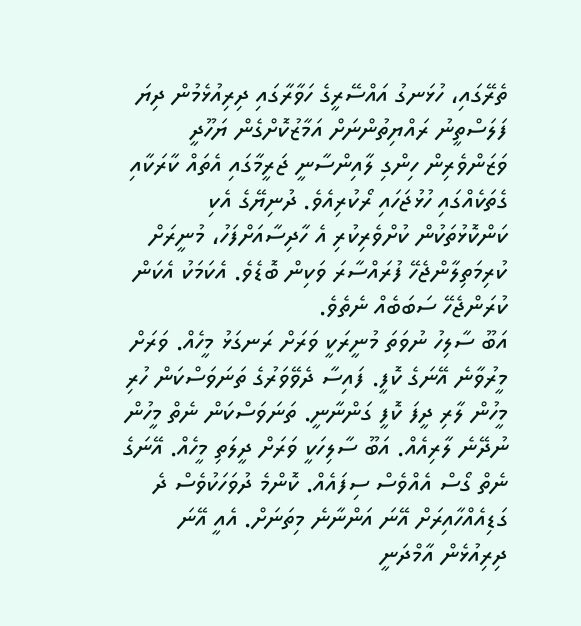ތެރޭގައި، ހުޅަނގު އައްސޭރީގެ ހަވާރާގައި ދިރިއުޅެމުން ދިޔަ ފަލަސްތީނު ރައްޔިތުންނަށް އަމާޒުކޮށްގެން ޔަހޫދީ ވަޒަންވެރިން ހިންގި ލާއިންސާނީ ޖަރީމާގައި އެތައް ކާރަކާއި ގެތަކެއްގައި ހުޅުޖަހައި ރޯކުރިއެވެ. ދުނިޔޭގެ އެކި ކަންކޮޅުތަކުން ކުށްވެރިކުރި އެ ހާދިސާއަށްފަހު، މުނީރަށް ކުރިމަތިލާންޖެހޭ ފުރައްސާރަ ވަކިން ބޮޑެވެ. އެކަމަކު އެކަން ކުރަންޖެހޭ ސަބަބެއް ނެތެވެ.
އަބޫ ސާލިހު ނުވަތަ މުނީރަކީ ވަރަށް ރަނގަޅު މީހެއް. ވަރަށް މީރުވާނެ އޭނަގެ ކޮފީ. ފައިސާ ދެވޭވަރުގެ ތަނަވަސްކަން ހުރި މީހުން ލާރި ދީފަ ކޮފީ ގަންނާނީ. ތަނަވަސްކަން ނެތް މީހުން ނުދޭނެ ލާރިއެއް. އަބޫ ސާލިހަކީ ވަރަށް ދީލަތި މީހެއް. އޭނަގެ ނެތް ގޯސް އެއްވެސް ސިފައެއް. ކޮންމެ ދުވަހަކުވެސް ދެ ގަޑިއެއްހާއިރަށް އޭނަ އަންނާނެ މިތަނަށް. އެއީ އޭނަ ދިރިއުޅެން އާމްދަނީ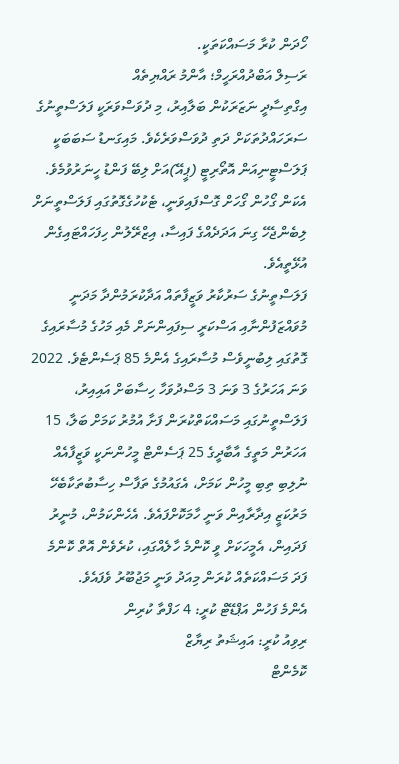ހޯދަން ކުރާ މަސައްކަތަކީ.
ރަސިލް އަބްދުއްރަހީމް؛ އާންމު ރައްޔިތެއް
އިގްތިސާދީ ނަޒަރަކުން ބަލާއިރު، މި ދުވަސްވަރަކީ ފަލަސްތީނުގެ ސަރަހައްދުތަކަށް ދަތި ދުވަސްވަރެކެވެ. މައިގަނޑު ސަބަބަކީ ޕަލަސްޓީނިއަން އޮތޯރިޓީ (ޕީއޭ)އަށް ލިބޭ ފަންޑު ހީނަރުވުމެވެ. އެކަން ގޯހުން ގޯހަށް ގޮސްފައިވަނީ، ޓެކުހުގެގޮތުގައި ފަލަސްތީނަށް ލިބެންޖެހޭ ގިނަ އަދަދެއްގެ ފައިސާ، އިޒްރޭލުން ހިފަހައްޓައިގެން އުޅޭތީއެވެ.
ފަލަސްތީނުގެ ސަރުކާރު ވަޒީފާތައް އަދާކުރަމުންދާ މަދަނީ މުވައްޒަފުންނާއި އަސްކަރީ ސިފައިންނަށް މެއި މަހުގެ މުސާރައިގެ ގޮތުގައި ލިބުނީވެސް މުސާރައިގެ އެންމެ 85 ޕަސެންޓެވެ. 2022 ވަނަ އަހަރުގެ 3 ވަނަ 3 މަސްދުވަހާ ހިސާބަށް އައިއިރު، ފަލަސްތީނުގައި މަސައްކަތްކުރަން ފަށާ އުމުރު ކަމަށް ބަލާ، 15 އަހަރުން މަތީގެ އާބާދީގެ 25 ޕަސެންޓް މީހުންނަކީ ވަޒީފާއެއް ނުލިބި ތިބި މީހުން ކަމަށް، އެގައުމުގެ ތަފާސް ހިސާބުތަކާބެހޭ މަރުކަޒީ އިދާރާއިން ވަނީ ހާމަކޮށްފައެވެ. އެހެންކަމުން، މުނީރު ފަދައިން، އެމީހަކަށް ވީ ކޮންމެ ހާލެއްގައި، ކުރެވެން އޮތް ކޮންމެ ފަދަ މަސައްކަތެއް ކުރަން މިއަދު ވަނީ މަޖުބޫރު ވެފައެވެ.
އެންމެ ފަހުން އަޕްޑޭޓް ކުރީ: 4 ހަފްތާ ކުރިން
ރިވިއު ކުރީ: އައިޝަތު ރިޔާޒް
ކޮމެންޓް